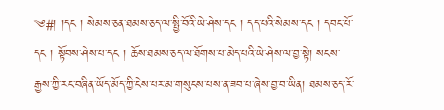༄#། །དང ། སེམས་ཅན་ཐམས་ཅད་ལ་སྤྱི་བོའི་ཡེ་ཤེས་དང ། དད་པའི་སེམས་དང ། དབང་པོ་དང ། སྟོབས་ཤེས་པ་དང ། ཆོས་ཐམས་ཅད་ལ་ཐོགས་པ་མེད་པའི་ཡེ་ཤེས་ལ་བྱ་སྟེ། སངས་རྒྱས་ཀྱི་རང་བཞིན་ཡོད་མོད་ཀྱི་ངེས་པར་མ་གསུངས་པས་ན་ཟབ་པ་ཞེས་བྱ་བ་ཡིན། ཐམས་ཅད་རོ་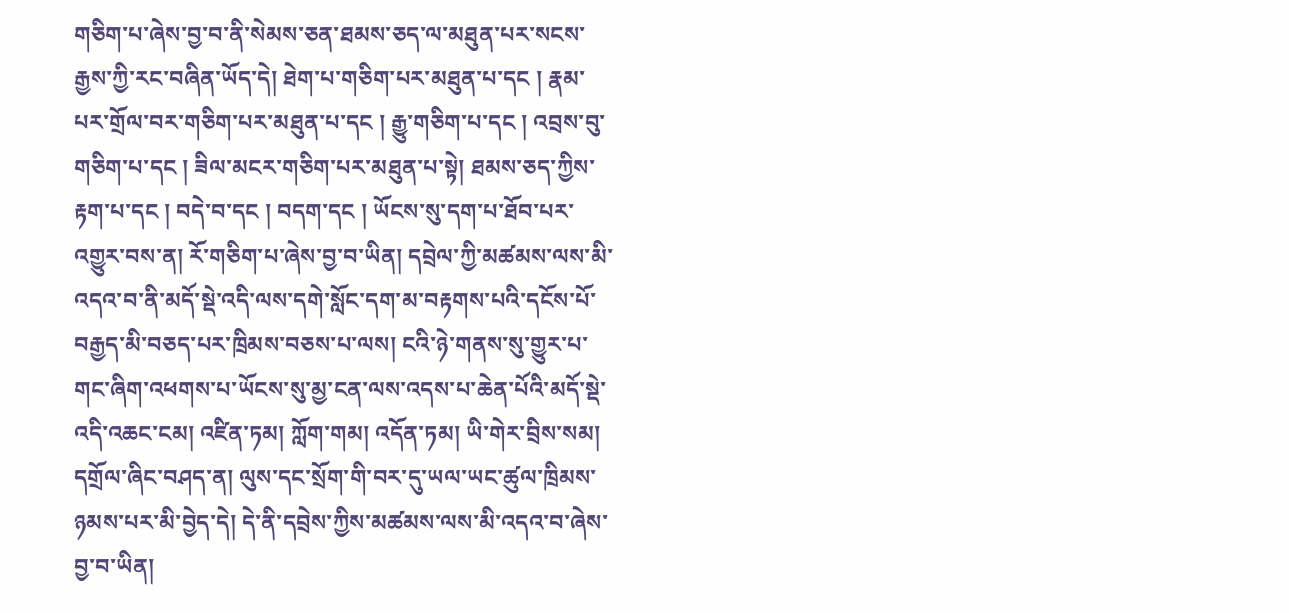གཅིག་པ་ཞེས་བྱ་བ་ནི་སེམས་ཅན་ཐམས་ཅད་ལ་མཐུན་པར་སངས་རྒྱས་ཀྱི་རང་བཞིན་ཡོད་དེ། ཐེག་པ་གཅིག་པར་མཐུན་པ་དང ། རྣམ་པར་གྲོལ་བར་གཅིག་པར་མཐུན་པ་དང ། རྒྱུ་གཅིག་པ་དང ། འབྲས་བུ་གཅིག་པ་དང ། ཟིལ་མངར་གཅིག་པར་མཐུན་པ་སྟེ། ཐམས་ཅད་ཀྱིས་རྟག་པ་དང ། བདེ་བ་དང ། བདག་དང ། ཡོངས་སུ་དག་པ་ཐོབ་པར་འགྱུར་བས་ན། རོ་གཅིག་པ་ཞེས་བྱ་བ་ཡིན། དབྲེལ་ཀྱི་མཚམས་ལས་མི་འདའ་བ་ནི་མདོ་སྡེ་འདི་ལས་དགེ་སློང་དག་མ་བརྟགས་པའི་དངོས་པོ་བརྒྱད་མི་བཅད་པར་ཁྲིམས་བཅས་པ་ལས། ངའི་ཉེ་གནས་སུ་གྱུར་པ་གང་ཞིག་འཕགས་པ་ཡོངས་སུ་མྱ་ངན་ལས་འདས་པ་ཆེན་པོའི་མདོ་སྡེ་འདི་འཆང་ངམ། འཛིན་ཏམ། ཀློག་གམ། འདོན་ཏམ། ཡི་གེར་བྲིས་སམ། དགྲོལ་ཞིང་བཤད་ན། ལུས་དང་སྲོག་གི་བར་དུ་ཡལ་ཡང་ཚུལ་ཁྲིམས་ཉམས་པར་མི་བྱེད་དེ། དེ་ནི་དབྲེས་ཀྱིས་མཚམས་ལས་མི་འདའ་བ་ཞེས་བྱ་བ་ཡིན།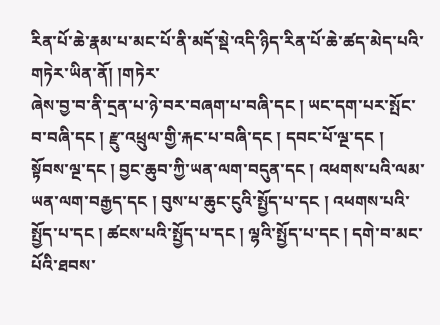རིན་པོ་ཆེ་རྣམ་པ་མང་པོ་ནི་མདོ་སྡེ་འདི་ཉིད་རིན་པོ་ཆེ་ཚད་མེད་པའི་གཏེར་ཡིན་ནོ། །གཏེར་
ཞེས་བྱ་བ་ནི་དྲན་པ་ཉེ་བར་བཞག་པ་བཞི་དང ། ཡང་དག་པར་སྤོང་བ་བཞི་དང ། རྫུ་འཕྲུལ་གྱི་རྐང་པ་བཞི་དང ། དབང་པོ་ལྔ་དང ། སྟོབས་ལྔ་དང ། བྱང་ཆུབ་ཀྱི་ཡན་ལག་བདུན་དང ། འཕགས་པའི་ལམ་ཡན་ལག་བརྒྱད་དང ། བུས་པ་ཆུང་ངུའི་སྤྱོད་པ་དང ། འཕགས་པའི་སྤྱོད་པ་དང ། ཚངས་པའི་སྤྱོད་པ་དང ། ལྷའི་སྤྱོད་པ་དང ། དགེ་བ་མང་པོའི་ཐབས་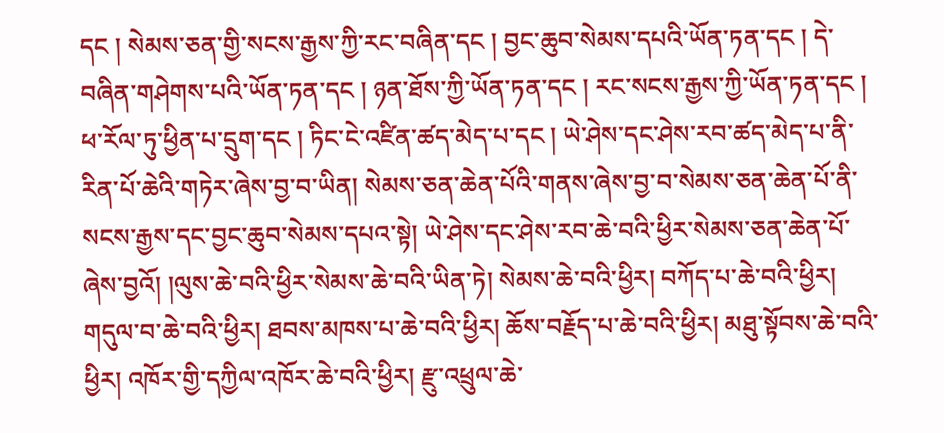དང ། སེམས་ཅན་གྱི་སངས་རྒྱས་ཀྱི་རང་བཞིན་དང ། བྱང་ཆུབ་སེམས་དཔའི་ཡོན་ཏན་དང ། དེ་བཞིན་གཤེགས་པའི་ཡོན་ཏན་དང ། ཉན་ཐོས་ཀྱི་ཡོན་ཏན་དང ། རང་སངས་རྒྱས་ཀྱི་ཡོན་ཏན་དང ། ཕ་རོལ་ཏུ་ཕྱིན་པ་དྲུག་དང ། ཏིང་ངེ་འཛིན་ཚད་མེད་པ་དང ། ཡེ་ཤེས་དང་ཤེས་རབ་ཚད་མེད་པ་ནི་རིན་པོ་ཆེའི་གཏེར་ཞེས་བྱ་བ་ཡིན། སེམས་ཅན་ཆེན་པོའི་གནས་ཞེས་བྱ་བ་སེམས་ཅན་ཆེན་པོ་ནི་སངས་རྒྱས་དང་བྱང་ཆུབ་སེམས་དཔའ་སྟེ། ཡེ་ཤེས་དང་ཤེས་རབ་ཆེ་བའི་ཕྱིར་སེམས་ཅན་ཆེན་པོ་ཞེས་བྱའོ། །ལུས་ཆེ་བའི་ཕྱིར་སེམས་ཆེ་བའི་ཡིན་ཏེ། སེམས་ཆེ་བའི་ཕྱིར། བཀོད་པ་ཆེ་བའི་ཕྱིར། གདུལ་བ་ཆེ་བའི་ཕྱིར། ཐབས་མཁས་པ་ཆེ་བའི་ཕྱིར། ཆོས་བརྗོད་པ་ཆེ་བའི་ཕྱིར། མཐུ་སྟོབས་ཆེ་བའི་ཕྱིར། འཁོར་གྱི་དཀྱིལ་འཁོར་ཆེ་བའི་ཕྱིར། རྫུ་འཕྲུལ་ཆེ་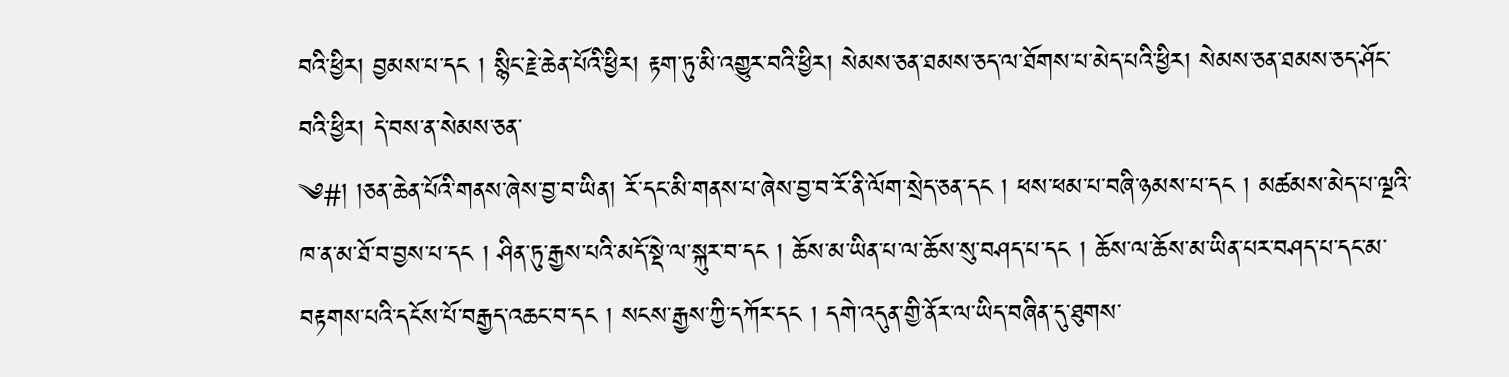བའི་ཕྱིར། བྱམས་པ་དང ། སྙིང་རྗེ་ཆེན་པོའི་ཕྱིར། རྟག་ཏུ་མི་འགྱུར་བའི་ཕྱིར། སེམས་ཅན་ཐམས་ཅད་ལ་ཐོགས་པ་མེད་པའི་ཕྱིར། སེམས་ཅན་ཐམས་ཅད་ཤོང་བའི་ཕྱིར། དེ་བས་ན་སེམས་ཅན་
༄#། །ཅན་ཆེན་པོའི་གནས་ཞེས་བྱ་བ་ཡིན། རོ་དང་མི་གནས་པ་ཞེས་བྱ་བ་རོ་ནི་ལོག་སྲེད་ཅན་དང ། ཕས་ཕམ་པ་བཞི་ཉམས་པ་དང ། མཚམས་མེད་པ་ལྔའི་ཁ་ན་མ་ཐོ་བ་བྱས་པ་དང ། ཤིན་ཏུ་རྒྱས་པའི་མདོ་སྡེ་ལ་སྐུར་བ་དང ། ཆོས་མ་ཡིན་པ་ལ་ཆོས་སུ་བཤད་པ་དང ། ཆོས་ལ་ཆོས་མ་ཡིན་པར་བཤད་པ་དང་མ་བརྟགས་པའི་དངོས་པོ་བརྒྱད་འཆང་བ་དང ། སངས་རྒྱས་ཀྱི་དཀོར་དང ། དགེ་འདུན་གྱི་ནོར་ལ་ཡིད་བཞིན་དུ་ཐུགས་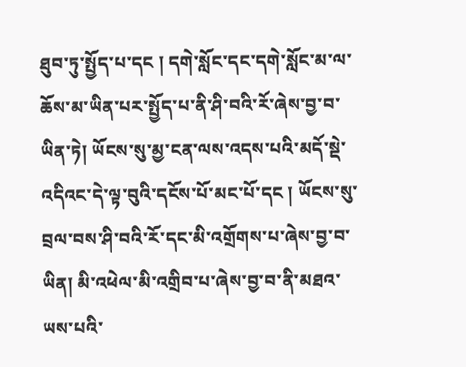ཐུབ་ཏུ་སྤྱོད་པ་དང ། དགེ་སློང་དང་དགེ་སློང་མ་ལ་ཆོས་མ་ཡིན་པར་སྤྱོད་པ་ནི་ཤི་བའི་རོ་ཞེས་བྱ་བ་ཡིན་ཏེ། ཡོངས་སུ་མྱ་ངན་ལས་འདས་པའི་མདོ་སྡེ་འདིའང་དེ་ལྟ་བུའི་དངོས་པོ་མང་པོ་དང ། ཡོངས་སུ་བྲལ་བས་ཤི་བའི་རོ་དང་མི་འགྲོགས་པ་ཞེས་བྱ་བ་ཡིན། མི་འཕེལ་མི་འགྲིབ་པ་ཞེས་བྱ་བ་ནི་མཐའ་ཡས་པའི་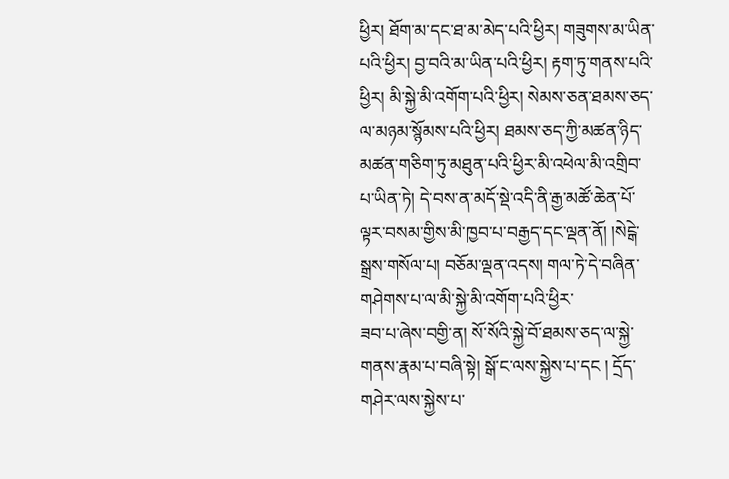ཕྱིར། ཐོག་མ་དང་ཐ་མ་མེད་པའི་ཕྱིར། གཟུགས་མ་ཡིན་པའི་ཕྱིར། བྱ་བའི་མ་ཡིན་པའི་ཕྱིར། རྟག་ཏུ་གནས་པའི་ཕྱིར། མི་སྐྱེ་མི་འགོག་པའི་ཕྱིར། སེམས་ཅན་ཐམས་ཅད་ལ་མཉམ་སྙོམས་པའི་ཕྱིར། ཐམས་ཅད་ཀྱི་མཚན་ཉིད་མཚན་གཅིག་ཏུ་མཐུན་པའི་ཕྱིར་མི་འཕེལ་མི་འགྲིབ་པ་ཡིན་ཏེ། དེ་བས་ན་མདོ་སྡེ་འདི་ནི་རྒྱ་མཚོ་ཆེན་པོ་ལྟར་བསམ་གྱིས་མི་ཁྱབ་པ་བརྒྱད་དང་ལྡན་ནོ། །སེངྒེ་སྒྲས་གསོལ་པ། བཅོམ་ལྡན་འདས། གལ་ཏེ་དེ་བཞིན་གཤེགས་པ་ལ་མི་སྐྱེ་མི་འགོག་པའི་ཕྱིར་
ཟབ་པ་ཞེས་བགྱི་ན། སོ་སོའི་སྐྱེ་བོ་ཐམས་ཅད་ལ་སྐྱེ་གནས་རྣམ་པ་བཞི་སྟེ། སྒོ་ང་ལས་སྐྱེས་པ་དང ། དྲོད་གཤེར་ལས་སྐྱེས་པ་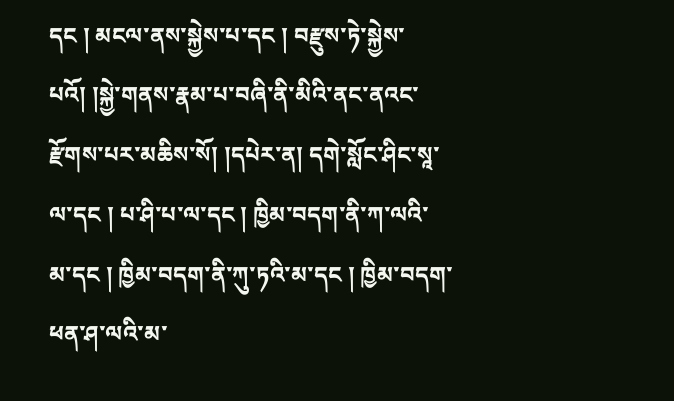དང ། མངལ་ནས་སྐྱེས་པ་དང ། བརྫུས་ཏེ་སྐྱེས་པའོ། །སྐྱེ་གནས་རྣམ་པ་བཞི་ནི་མིའི་ནང་ནའང་རྫོགས་པར་མཆིས་སོ། །དཔེར་ན། དགེ་སློང་ཤིང་སཱ་ལ་དང ། པ་ཤི་པ་ལ་དང ། ཁྱིམ་བདག་ནི་ཀ་ལའི་མ་དང ། ཁྱིམ་བདག་ནི་ཀུ་ཏའི་མ་དང ། ཁྱིམ་བདག་ཕན་ཤ་ལའི་མ་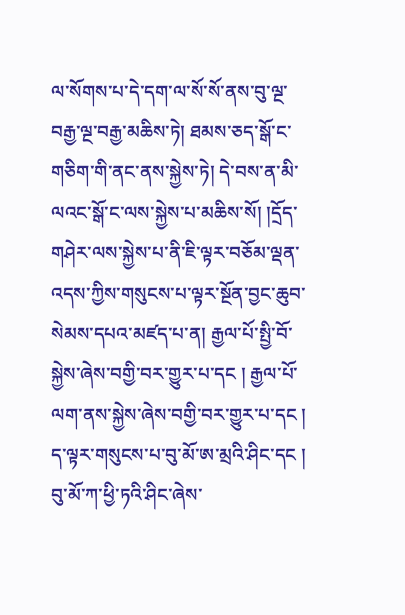ལ་སོགས་པ་དེ་དག་ལ་སོ་སོ་ནས་བུ་ལྔ་བརྒྱ་ལྔ་བརྒྱ་མཆིས་ཏེ། ཐམས་ཅད་སྒོ་ང་གཅིག་གི་ནང་ནས་སྐྱེས་ཏེ། དེ་བས་ན་མི་ལའང་སྒོ་ང་ལས་སྐྱེས་པ་མཆིས་སོ། །དྲོད་གཤེར་ལས་སྐྱེས་པ་ནི་ཇི་ལྟར་བཅོམ་ལྡན་འདས་ཀྱིས་གསུངས་པ་ལྟར་སྔོན་བྱང་ཆུབ་སེམས་དཔའ་མཛད་པ་ན། རྒྱལ་པོ་སྤྱི་བོ་སྐྱེས་ཞེས་བགྱི་བར་གྱུར་པ་དང ། རྒྱལ་པོ་ལག་ནས་སྐྱེས་ཞེས་བགྱི་བར་གྱུར་པ་དང ། ད་ལྟར་གསུངས་པ་བུ་མོ་ཨ་མྲའི་ཤིང་དང ། བུ་མོ་ཀ་ཕྱི་ཏའི་ཤིང་ཞེས་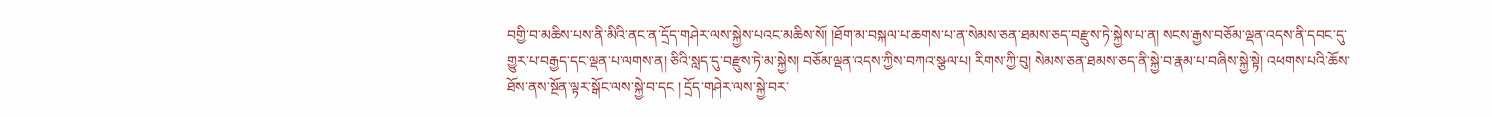བགྱི་བ་མཆིས་པས་ནི་མིའི་ནང་ན་དྲོད་གཤེར་ལས་སྐྱེས་པའང་མཆིས་སོ། །ཐོག་མ་བསྐལ་པ་ཆགས་པ་ན་སེམས་ཅན་ཐམས་ཅད་བརྫུས་ཏེ་སྐྱེས་པ་ན། སངས་རྒྱས་བཅོམ་ལྡན་འདས་ནི་དབང་དུ་གྱུར་པ་བརྒྱད་དང་ལྡན་པ་ལགས་ན། ཅིའི་སླད་དུ་བརྫུས་ཏེ་མ་སྐྱེས། བཅོམ་ལྡན་འདས་ཀྱིས་བཀའ་སྩལ་པ། རིགས་ཀྱི་བུ། སེམས་ཅན་ཐམས་ཅད་ནི་སྐྱེ་བ་རྣམ་པ་བཞིས་སྐྱེ་སྟེ། འཕགས་པའི་ཆོས་ཐོས་ནས་སྔོན་ལྟར་སྒོང་ལས་སྐྱེ་བ་དང ། དྲོད་གཤེར་ལས་སྐྱེ་བར་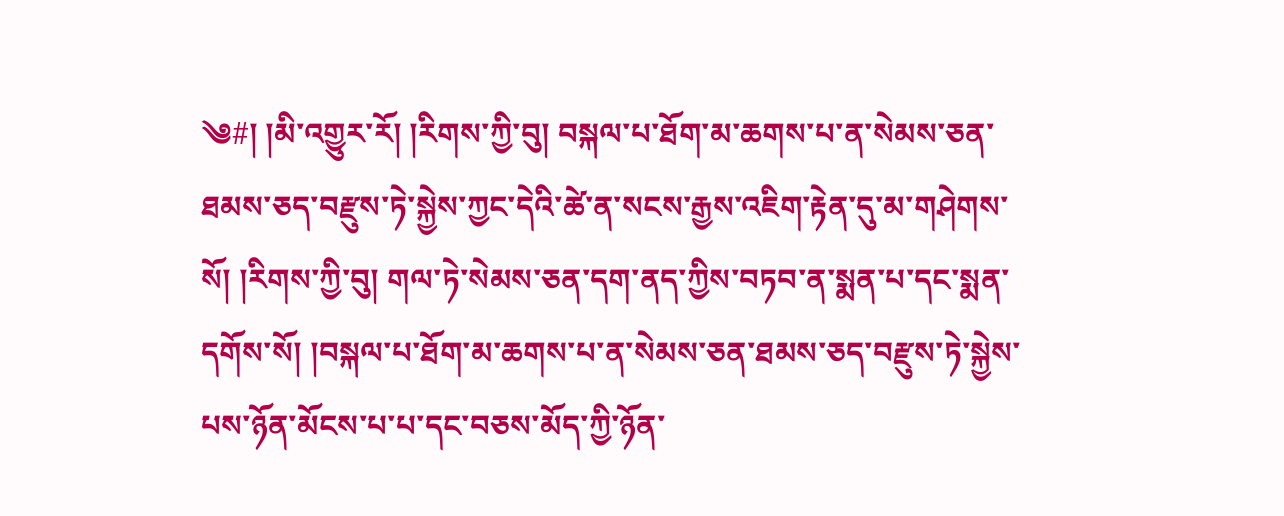༄#། །མི་འགྱུར་རོ། །རིགས་ཀྱི་བུ། བསྐལ་པ་ཐོག་མ་ཆགས་པ་ན་སེམས་ཅན་ཐམས་ཅད་བརྫུས་ཏེ་སྐྱེས་ཀྱང་དེའི་ཚེ་ན་སངས་རྒྱས་འཇིག་རྟེན་དུ་མ་གཤེགས་སོ། །རིགས་ཀྱི་བུ། གལ་ཏེ་སེམས་ཅན་དག་ནད་ཀྱིས་བཏབ་ན་སྨན་པ་དང་སྨན་དགོས་སོ། །བསྐལ་པ་ཐོག་མ་ཆགས་པ་ན་སེམས་ཅན་ཐམས་ཅད་བརྫུས་ཏེ་སྐྱེས་པས་ཉོན་མོངས་པ་པ་དང་བཅས་མོད་ཀྱི་ཉོན་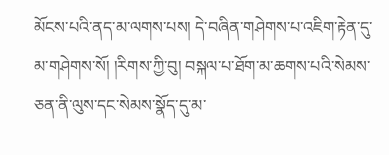མོངས་པའི་ནད་མ་ལགས་པས། དེ་བཞིན་གཤེགས་པ་འཇིག་རྟེན་དུ་མ་གཤེགས་སོ། །རིགས་ཀྱི་བུ། བསྐལ་པ་ཐོག་མ་ཆགས་པའི་སེམས་ཅན་ནི་ལུས་དང་སེམས་སྣོད་དུ་མ་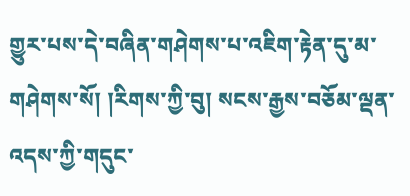གྱུར་པས་དེ་བཞིན་གཤེགས་པ་འཇིག་རྟེན་དུ་མ་གཤེགས་སོ། །རིགས་ཀྱི་བུ། སངས་རྒྱས་བཅོམ་ལྡན་འདས་ཀྱི་གདུང་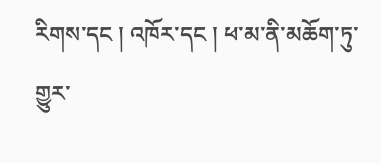རིགས་དང ། འཁོར་དང ། ཕ་མ་ནི་མཆོག་ཏུ་གྱུར་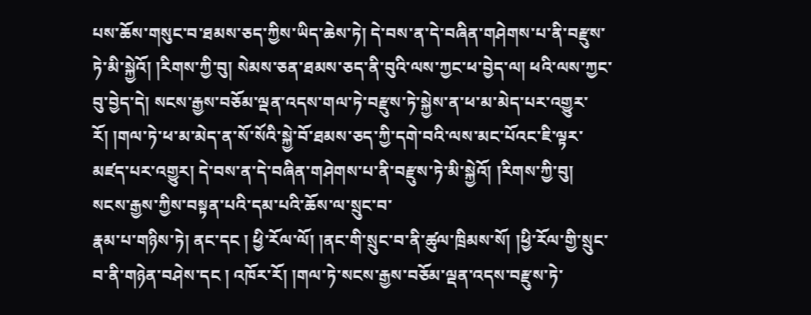པས་ཆོས་གསུང་བ་ཐམས་ཅད་ཀྱིས་ཡིད་ཆེས་ཏེ། དེ་བས་ན་དེ་བཞིན་གཤེགས་པ་ནི་བརྫུས་ཏེ་མི་སྐྱེའོ། །རིགས་ཀྱི་བུ། སེམས་ཅན་ཐམས་ཅད་ནི་བུའི་ལས་ཀྱང་ཕ་བྱེད་ལ། ཕའི་ལས་ཀྱང་བུ་བྱེད་དེ། སངས་རྒྱས་བཅོམ་ལྡན་འདས་གལ་ཏེ་བརྫུས་ཏེ་སྐྱེས་ན་ཕ་མ་མེད་པར་འགྱུར་རོ། །གལ་ཏེ་ཕ་མ་མེད་ན་སོ་སོའི་སྐྱེ་བོ་ཐམས་ཅད་ཀྱི་དགེ་བའི་ལས་མང་པོའང་ཇི་ལྟར་མཛད་པར་འགྱུར། དེ་བས་ན་དེ་བཞིན་གཤེགས་པ་ནི་བརྫུས་ཏེ་མི་སྐྱེའོ། །རིགས་ཀྱི་བུ། སངས་རྒྱས་ཀྱིས་བསྟན་པའི་དམ་པའི་ཆོས་ལ་སྲུང་བ་
རྣམ་པ་གཉིས་ཏེ། ནང་དང ། ཕྱི་རོལ་ལོ། །ནང་གི་སྲུང་བ་ནི་ཚུལ་ཁྲིམས་སོ། །ཕྱི་རོལ་གྱི་སྲུང་བ་ནི་གཉེན་བཤེས་དང ། འཁོར་རོ། །གལ་ཏེ་སངས་རྒྱས་བཅོམ་ལྡན་འདས་བརྫུས་ཏེ་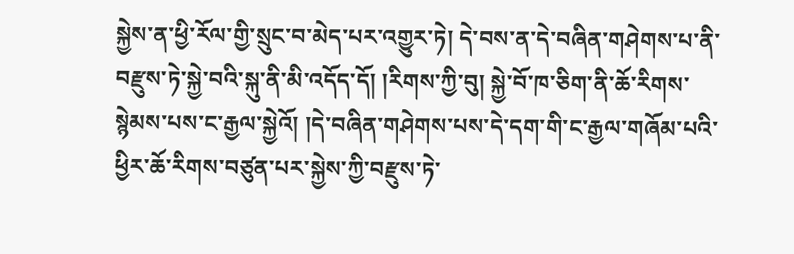སྐྱེས་ན་ཕྱི་རོལ་གྱི་སྲུང་བ་མེད་པར་འགྱུར་ཏེ། དེ་བས་ན་དེ་བཞིན་གཤེགས་པ་ནི་བརྫུས་ཏེ་སྐྱེ་བའི་སྐུ་ནི་མི་འདོད་དོ། །རིགས་ཀྱི་བུ། སྐྱེ་བོ་ཁ་ཅིག་ནི་ཆོ་རིགས་སྙེམས་པས་ང་རྒྱལ་སྐྱེའོ། །དེ་བཞིན་གཤེགས་པས་དེ་དག་གི་ང་རྒྱལ་གཞོམ་པའི་ཕྱིར་ཆོ་རིགས་བཙུན་པར་སྐྱེས་ཀྱི་བརྫུས་ཏེ་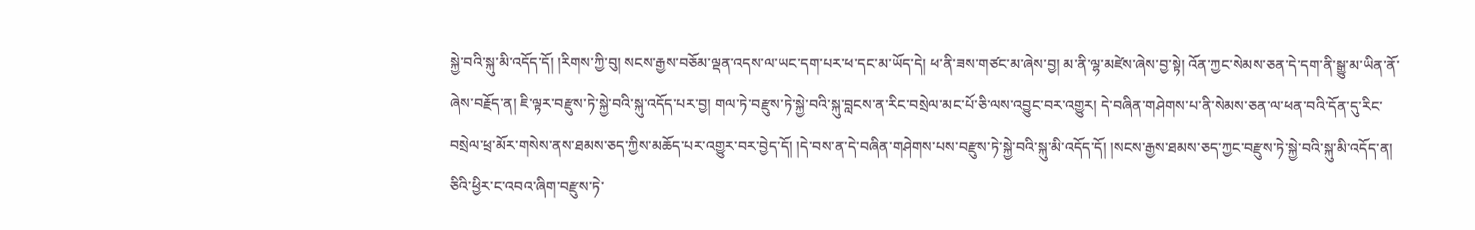སྐྱེ་བའི་སྐུ་མི་འདོད་དོ། །རིགས་ཀྱི་བུ། སངས་རྒྱས་བཅོམ་ལྡན་འདས་ལ་ཡང་དག་པར་ཕ་དང་མ་ཡོད་དེ། ཕ་ནི་ཟས་གཙང་མ་ཞེས་བྱ། མ་ནི་ལྷ་མཛེས་ཞེས་བྱ་སྟེ། འོན་ཀྱང་སེམས་ཅན་དེ་དག་ནི་སྒྱུ་མ་ཡིན་ནོ་ཞེས་བརྗོད་ན། ཇི་ལྟར་བརྫུས་ཏེ་སྐྱེ་བའི་སྐུ་འདོད་པར་བྱ། གལ་ཏེ་བརྫུས་ཏེ་སྐྱེ་བའི་སྐུ་བླངས་ན་རིང་བསྲེལ་མང་པོ་ཅི་ལས་འབྱུང་བར་འགྱུར། དེ་བཞིན་གཤེགས་པ་ནི་སེམས་ཅན་ལ་ཕན་བའི་དོན་དུ་རིང་བསྲེལ་ཕྲ་མོར་གསེས་ནས་ཐམས་ཅད་ཀྱིས་མཆོད་པར་འགྱུར་བར་བྱེད་དོ། །དེ་བས་ན་དེ་བཞིན་གཤེགས་པས་བརྫུས་ཏེ་སྐྱེ་བའི་སྐུ་མི་འདོད་དོ། །སངས་རྒྱས་ཐམས་ཅད་ཀྱང་བརྫུས་ཏེ་སྐྱེ་བའི་སྐུ་མི་འདོད་ན། ཅིའི་ཕྱིར་ང་འབའ་ཞིག་བརྫུས་ཏེ་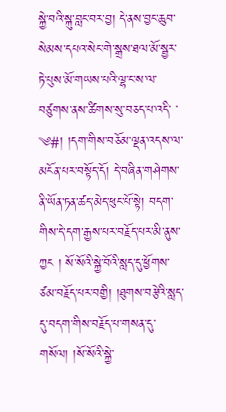སྐྱེ་བའི་སྐུ་བླང་བར་བྱ། དེ་ནས་བྱང་ཆུབ་སེམས་དཔའ་སེང་གེ་སྒྲས་ཐལ་མོ་སྦྱར་ཏེ་པུས་མོ་གཡས་པའི་ལྷ་ང་ས་ལ་བཙུགས་ནས་ཚིགས་སུ་བཅད་པ་འདི་ ་
༄#། །དག་གིས་བཅོམ་ལྡན་འདས་ལ་མངོན་པར་བསྟོད་དོ། དེ་བཞིན་གཤེགས་ནི་ཡོན་ཏན་ཚད་མེད་ཕུང་པོ་སྟེ། བདག་གིས་དེ་དག་རྒྱས་པར་བརྗོད་པར་མི་ནུས་ཀྱང ། སོ་སོའི་སྐྱེ་བོའི་སླད་དུ་ཕྱོགས་ཙམ་བརྗོད་པར་བགྱི། །ཐུགས་བརྩེའི་སླད་དུ་བདག་གིས་བརྗོད་པ་གསན་དུ་གསོལ། །སོ་སོའི་སྐྱེ་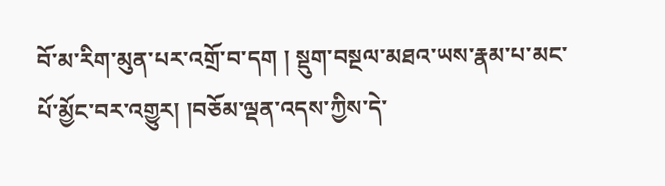བོ་མ་རིག་མུན་པར་འགྲོ་བ་དག ། སྡུག་བསྔལ་མཐའ་ཡས་རྣམ་པ་མང་པོ་མྱོང་བར་འགྱུར། །བཅོམ་ལྡན་འདས་ཀྱིས་དེ་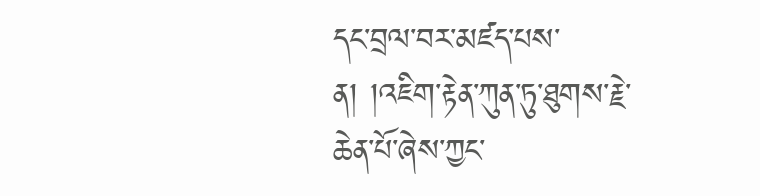དང་བྲལ་བར་མཛད་པས་ན། །འཇིག་རྟེན་ཀུན་ཏུ་ཐུགས་རྗེ་ཆེན་པོ་ཞེས་ཀྱང་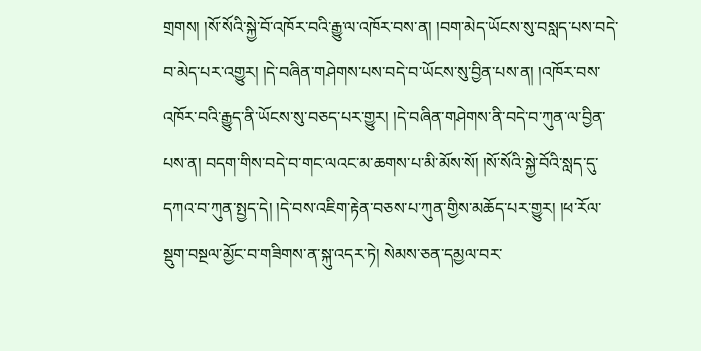གྲགས། །སོ་སོའི་སྐྱེ་བོ་འཁོར་བའི་རྒྱུ་ལ་འཁོར་བས་ན། །བག་མེད་ཡོངས་སུ་བསླད་པས་བདེ་བ་མེད་པར་འགྱུར། །དེ་བཞིན་གཤེགས་པས་བདེ་བ་ཡོངས་སུ་བྱིན་པས་ན། །འཁོར་བས་འཁོར་བའི་རྒྱུད་ནི་ཡོངས་སུ་བཅད་པར་གྱུར། །དེ་བཞིན་གཤེགས་ནི་བདེ་བ་ཀུན་ལ་བྱིན་པས་ན། བདག་གིས་བདེ་བ་གང་ལའང་མ་ཆགས་པ་མི་མོས་སོ། །སོ་སོའི་སྐྱེ་བོའི་སླད་དུ་དཀའ་བ་ཀུན་སྤྱད་དེ། །དེ་བས་འཇིག་རྟེན་བཅས་པ་ཀུན་གྱིས་མཆོད་པར་གྱུར། །ཕ་རོལ་སྡུག་བསྔལ་མྱོང་བ་གཟིགས་ན་སྐུ་འདར་ཏེ། སེམས་ཅན་དམྱལ་བར་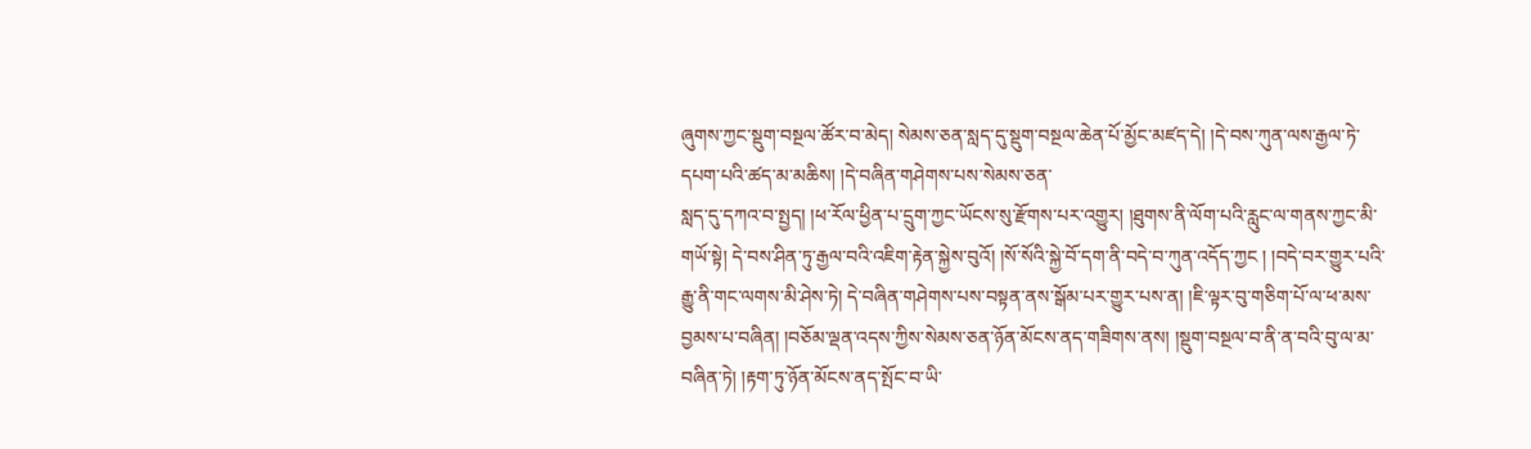ཞུགས་ཀྱང་སྡུག་བསྔལ་ཚོར་བ་མེད། སེམས་ཅན་སླད་དུ་སྡུག་བསྔལ་ཆེན་པོ་མྱོང་མཛད་དེ། །དེ་བས་ཀུན་ལས་རྒྱལ་ཏེ་དཔག་པའི་ཚད་མ་མཆིས། །དེ་བཞིན་གཤེགས་པས་སེམས་ཅན་
སླད་དུ་དཀའ་བ་སྤྱད། །ཕ་རོལ་ཕྱིན་པ་དྲུག་ཀྱང་ཡོངས་སུ་རྫོགས་པར་འགྱུར། །ཐུགས་ནི་ལོག་པའི་རླུང་ལ་གནས་ཀྱང་མི་གཡོ་སྟེ། དེ་བས་ཤིན་ཏུ་རྒྱལ་བའི་འཇིག་རྟེན་སྐྱེས་བུའོ། །སོ་སོའི་སྐྱེ་བོ་དག་ནི་བདེ་བ་ཀུན་འདོད་ཀྱང ། །བདེ་བར་གྱུར་པའི་རྒྱུ་ནི་གང་ལགས་མི་ཤེས་ཏེ། དེ་བཞིན་གཤེགས་པས་བསྟན་ནས་སྒོམ་པར་གྱུར་པས་ན། །ཇི་ལྟར་བུ་གཅིག་པོ་ལ་ཕ་མས་བྱམས་པ་བཞིན། །བཅོམ་ལྡན་འདས་ཀྱིས་སེམས་ཅན་ཉོན་མོངས་ནད་གཟིགས་ནས། །སྡུག་བསྔལ་བ་ནི་ན་བའི་བུ་ལ་མ་བཞིན་ཏེ། །རྟག་ཏུ་ཉོན་མོངས་ནད་སྤོང་བ་ཡི་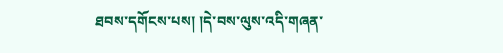ཐབས་དགོངས་པས། །དེ་བས་ལུས་འདི་གཞན་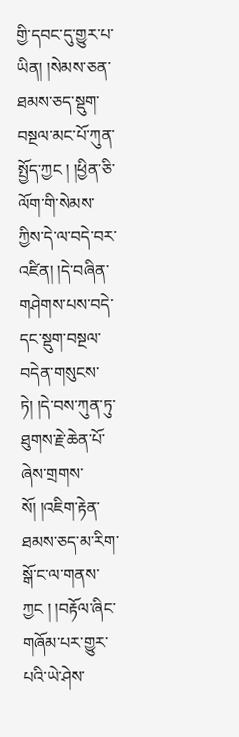གྱི་དབང་དུ་གྱུར་པ་ཡིན། །སེམས་ཅན་ཐམས་ཅད་སྡུག་བསྔལ་མང་པོ་ཀུན་སྤྱོད་ཀྱང ། །ཕྱིན་ཅི་ལོག་གི་སེམས་ཀྱིས་དེ་ལ་བདེ་བར་འཛིན། །དེ་བཞིན་གཤེགས་པས་བདེ་དང་སྡུག་བསྔལ་བདེན་གསུངས་ཏེ། །དེ་བས་ཀུན་ཏུ་ཐུགས་རྗེ་ཆེན་པོ་ཞེས་གྲགས་སོ། །འཇིག་རྟེན་ཐམས་ཅད་མ་རིག་སྒོ་ང་ལ་གནས་ཀྱང ། །བརྟོལ་ཞིང་གཞོམ་པར་གྱུར་པའི་ཡེ་ཤེས་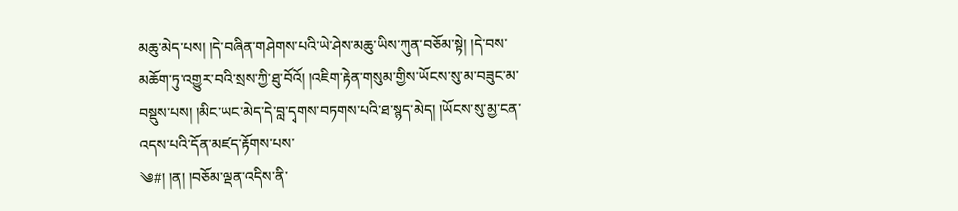མཆུ་མེད་པས། །དེ་བཞིན་གཤེགས་པའི་ཡེ་ཤེས་མཆུ་ཡིས་ཀུན་བཅོམ་སྟེ། །དེ་བས་མཆོག་ཏུ་འགྱུར་བའི་སྲས་ཀྱི་ཐུ་བོའོ། །འཇིག་རྟེན་གསུམ་གྱིས་ཡོངས་སུ་མ་བཟུང་མ་བསྡུས་པས། །མིང་ཡང་མེད་དེ་བླ་དྭགས་བཏགས་པའི་ཐ་སྙད་མེད། །ཡོངས་སུ་མྱ་ངན་འདས་པའི་དོན་མཛད་རྟོགས་པས་
༄#། །ན། །བཅོམ་ལྡན་འདིས་ནི་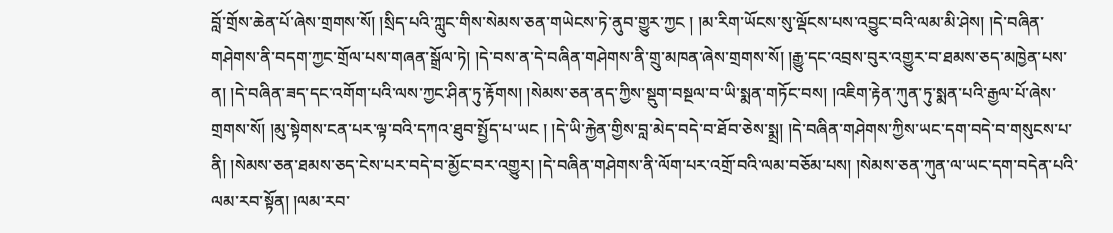བློ་གྲོས་ཆེན་པོ་ཞེས་གྲགས་སོ། །སྲིད་པའི་ཀླུང་གིས་སེམས་ཅན་གཡེངས་ཏེ་ནུབ་གྱུར་ཀྱང ། །མ་རིག་ཡོངས་སུ་ལྡོངས་པས་འབྱུང་བའི་ལམ་མི་ཤེས། །དེ་བཞིན་གཤེགས་ནི་བདག་ཀྱང་གྲོལ་པས་གཞན་སྒྲོལ་ཏེ། །དེ་བས་ན་དེ་བཞིན་གཤེགས་ནི་གྲུ་མཁན་ཞེས་གྲགས་སོ། །རྒྱུ་དང་འབྲས་བུར་འགྱུར་བ་ཐམས་ཅད་མཁྱེན་པས་ན། །དེ་བཞིན་ཟད་དང་འགོག་པའི་ལས་ཀྱང་ཤིན་ཏུ་རྟོགས། །སེམས་ཅན་ནད་ཀྱིས་སྡུག་བསྔལ་བ་ཡི་སྨན་གཏོང་བས། །འཇིག་རྟེན་ཀུན་ཏུ་སྨན་པའི་རྒྱལ་པོ་ཞེས་གྲགས་སོ། །མུ་སྟེགས་ངན་པར་ལྟ་བའི་དཀའ་ཐུབ་སྤྱོད་པ་ཡང ། །དེ་ཡི་རྐྱེན་གྱིས་བླ་མེད་བདེ་བ་ཐོབ་ཅེས་སྨྲ། །དེ་བཞིན་གཤེགས་ཀྱིས་ཡང་དག་བདེ་བ་གསུངས་པ་ནི། །སེམས་ཅན་ཐམས་ཅད་ངེས་པར་བདེ་བ་མྱོང་བར་འགྱུར། །དེ་བཞིན་གཤེགས་ནི་ལོག་པར་འགྲོ་བའི་ལམ་བཅོམ་པས། །སེམས་ཅན་ཀུན་ལ་ཡང་དག་བདེན་པའི་ལམ་རབ་སྟོན། །ལམ་རབ་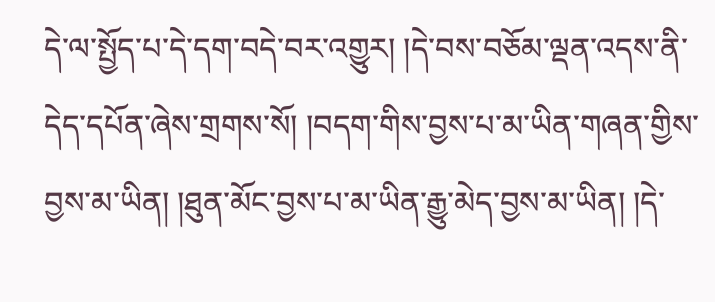དེ་ལ་སྤྱོད་པ་དེ་དག་བདེ་བར་འགྱུར། །དེ་བས་བཅོམ་ལྡན་འདས་ནི་དེད་དཔོན་ཞེས་གྲགས་སོ། །བདག་གིས་བྱས་པ་མ་ཡིན་གཞན་གྱིས་བྱས་མ་ཡིན། །ཐུན་མོང་བྱས་པ་མ་ཡིན་རྒྱུ་མེད་བྱས་མ་ཡིན། །དེ་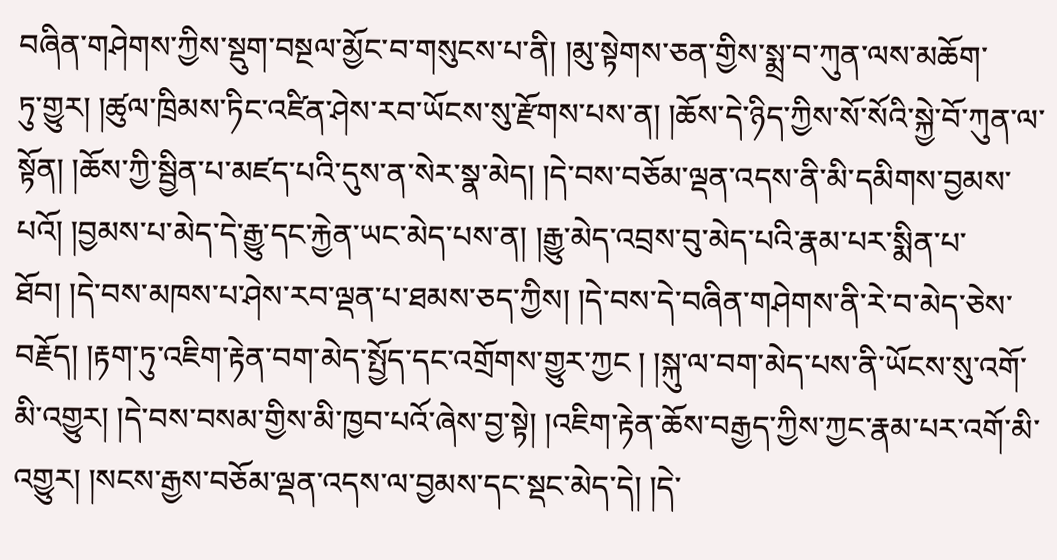བཞིན་གཤེགས་ཀྱིས་སྡུག་བསྔལ་མྱོང་བ་གསུངས་པ་ནི། །མུ་སྟེགས་ཅན་གྱིས་སྨྲ་བ་ཀུན་ལས་མཆོག་
ཏུ་གྱུར། །ཚུལ་ཁྲིམས་ཏིང་འཛིན་ཤེས་རབ་ཡོངས་སུ་རྫོགས་པས་ན། །ཆོས་དེ་ཉིད་ཀྱིས་སོ་སོའི་སྐྱེ་བོ་ཀུན་ལ་སྟོན། །ཆོས་ཀྱི་སྦྱིན་པ་མཛད་པའི་དུས་ན་སེར་སྣ་མེད། །དེ་བས་བཅོམ་ལྡན་འདས་ནི་མི་དམིགས་བྱམས་པའོ། །བྱམས་པ་མེད་དེ་རྒྱུ་དང་རྐྱེན་ཡང་མེད་པས་ན། །རྒྱུ་མེད་འབྲས་བུ་མེད་པའི་རྣམ་པར་སྨིན་པ་ཐོབ། །དེ་བས་མཁས་པ་ཤེས་རབ་ལྡན་པ་ཐམས་ཅད་ཀྱིས། །དེ་བས་དེ་བཞིན་གཤེགས་ནི་རེ་བ་མེད་ཅེས་བརྗོད། །རྟག་ཏུ་འཇིག་རྟེན་བག་མེད་སྤྱོད་དང་འགྲོགས་གྱུར་ཀྱང ། །སྐུ་ལ་བག་མེད་པས་ནི་ཡོངས་སུ་འགོ་མི་འགྱུར། །དེ་བས་བསམ་གྱིས་མི་ཁྱབ་པའོ་ཞེས་བྱ་སྟེ། །འཇིག་རྟེན་ཆོས་བརྒྱད་ཀྱིས་ཀྱང་རྣམ་པར་འགོ་མི་འགྱུར། །སངས་རྒྱས་བཅོམ་ལྡན་འདས་ལ་བྱམས་དང་སྡང་མེད་དེ། །དེ་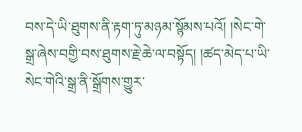བས་དེ་ཡི་ཐུགས་ནི་རྟག་ཏུ་མཉམ་སྙོམས་པའོ། །སེང་གེ་སྒྲ་ཞེས་བགྱི་བས་ཐུགས་རྗེ་ཆེ་ལ་བསྟོད། །ཚད་མེད་པ་ཡི་སེང་གེའི་སྒྲ་ནི་སྒྲོགས་གྱུར་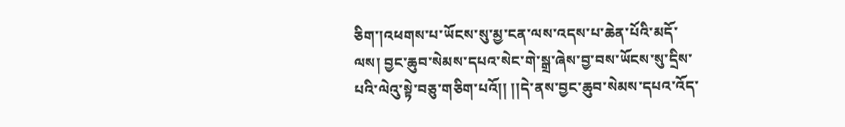ཅིག་།འཕགས་པ་ཡོངས་སུ་མྱ་ངན་ལས་འདས་པ་ཆེན་པོའི་མདོ་ལས། བྱང་ཆུབ་སེམས་དཔའ་སེང་གེ་སྒྲ་ཞེས་བྱ་བས་ཡོངས་སུ་དྲིས་པའི་ལེའུ་སྟེ་བཅུ་གཅིག་པའོ།། །།དེ་ནས་བྱང་ཆུབ་སེམས་དཔའ་འོད་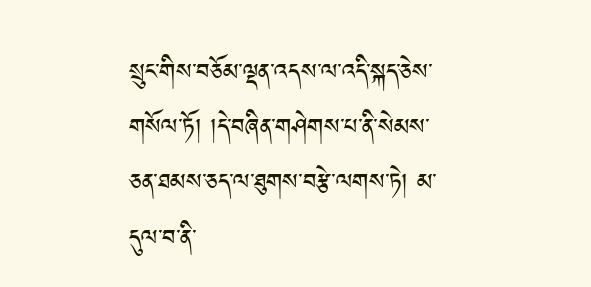སྲུང་གིས་བཅོམ་ལྡན་འདས་ལ་འདི་སྐད་ཅེས་གསོལ་ཏོ། །དེ་བཞིན་གཤེགས་པ་ནི་སེམས་ཅན་ཐམས་ཅད་ལ་ཐུགས་བརྩེ་ལགས་ཏེ། མ་དུལ་བ་ནི་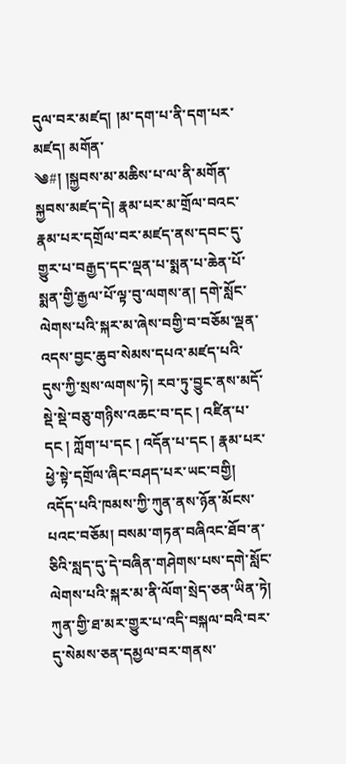དུལ་བར་མཛད། །མ་དག་པ་ནི་དག་པར་མཛད། མགོན་
༄#། །སྐྱབས་མ་མཆིས་པ་ལ་ནི་མགོན་སྐྱབས་མཛད་དེ། རྣམ་པར་མ་གྲོལ་བའང་རྣམ་པར་དགྲོལ་བར་མཛད་ནས་དབང་དུ་གྱུར་པ་བརྒྱད་དང་ལྡན་པ་སྨན་པ་ཆེན་པོ་སྨན་གྱི་རྒྱལ་པོ་ལྟ་བུ་ལགས་ན། དགེ་སློང་ལེགས་པའི་སྐར་མ་ཞེས་བགྱི་བ་བཅོམ་ལྡན་འདས་བྱང་ཆུབ་སེམས་དཔའ་མཛད་པའི་དུས་ཀྱི་སྲས་ལགས་ཏེ། རབ་ཏུ་བྱུང་ནས་མདོ་སྡེ་སྡེ་བཅུ་གཉིས་འཆང་བ་དང ། འཛིན་པ་དང ། ཀློག་པ་དང ། འདོན་པ་དང ། རྣམ་པར་ཕྱེ་སྟེ་དགྲོལ་ཞིང་བཤད་པར་ཡང་བགྱི། འདོད་པའི་ཁམས་ཀྱི་ཀུན་ནས་ཉོན་མོངས་པའང་བཅོམ། བསམ་གཏན་བཞིའང་ཐོབ་ན་ཅིའི་སླད་དུ་དེ་བཞིན་གཤེགས་པས་དགེ་སློང་ལེགས་པའི་སྐར་མ་ནི་ལོག་སྲེད་ཅན་ཡིན་ཏེ། ཀུན་གྱི་ཐ་མར་གྱུར་པ་འདི་བསྐལ་བའི་བར་དུ་སེམས་ཅན་དམྱལ་བར་གནས་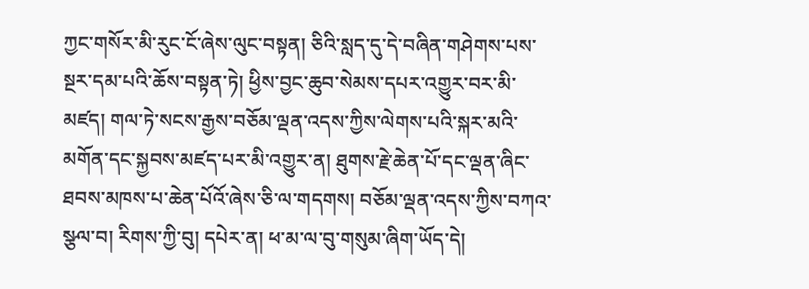ཀྱང་གསོར་མི་རུང་ངོ་ཞེས་ལུང་བསྟན། ཅིའི་སླད་དུ་དེ་བཞིན་གཤེགས་པས་སྔར་དམ་པའི་ཆོས་བསྟན་ཏེ། ཕྱིས་བྱང་ཆུབ་སེམས་དཔར་འགྱུར་བར་མི་མཛད། གལ་ཏེ་སངས་རྒྱས་བཅོམ་ལྡན་འདས་ཀྱིས་ལེགས་པའི་སྐར་མའི་མགོན་དང་སྐྱབས་མཛད་པར་མི་འགྱུར་ན། ཐུགས་རྗེ་ཆེན་པོ་དང་ལྡན་ཞིང་ཐབས་མཁས་པ་ཆེན་པོའོ་ཞེས་ཅི་ལ་གདགས། བཅོམ་ལྡན་འདས་ཀྱིས་བཀའ་སྩལ་བ། རིགས་ཀྱི་བུ། དཔེར་ན། ཕ་མ་ལ་བུ་གསུམ་ཞིག་ཡོད་དེ།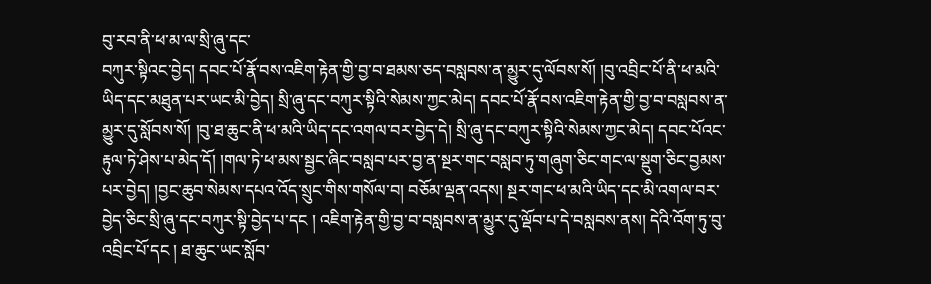བུ་རབ་ནི་ཕ་མ་ལ་སྲི་ཞུ་དང་
བཀུར་སྟིའང་བྱེད། དབང་པོ་རྣོ་བས་འཇིག་རྟེན་གྱི་བྱ་བ་ཐམས་ཅད་བསླབས་ན་མྱུར་དུ་ལོབས་སོ། །བུ་འབྲིང་པོ་ནི་ཕ་མའི་ཡིད་དང་མཐུན་པར་ཡང་མི་བྱེད། སྲི་ཞུ་དང་བཀུར་སྟིའི་སེམས་ཀྱང་མེད། དབང་པོ་རྣོ་བས་འཇིག་རྟེན་གྱི་བྱ་བ་བསླབས་ན་མྱུར་དུ་སློབས་སོ། །བུ་ཐ་ཆུང་ནི་ཕ་མའི་ཡིད་དང་འགལ་བར་བྱེད་དེ། སྲི་ཞུ་དང་བཀུར་སྟིའི་སེམས་ཀྱང་མེད། དབང་པོའང་རྟུལ་ཏེ་ཤེས་པ་མེད་དོ། །གལ་ཏེ་ཕ་མས་སྦྱང་ཞིང་བསླབ་པར་བྱ་ན་སྔར་གང་བསླབ་ཏུ་གཞུག་ཅིང་གང་ལ་སྡུག་ཅིང་བྱམས་པར་བྱེད། །བྱང་ཆུབ་སེམས་དཔའ་འོད་སྲུང་གིས་གསོལ་བ། བཅོམ་ལྡན་འདས། སྔར་གང་ཕ་མའི་ཡིད་དང་མི་འགལ་བར་བྱེད་ཅིང་སྲི་ཞུ་དང་བཀུར་སྟི་བྱེད་པ་དང ། འཇིག་རྟེན་གྱི་བྱ་བ་བསླབས་ན་མྱུར་དུ་ལྡོབ་པ་དེ་བསླབས་ནས། དེའི་འོག་ཏུ་བུ་འབྲིང་པོ་དང ། ཐ་ཆུང་ཡང་སློབ་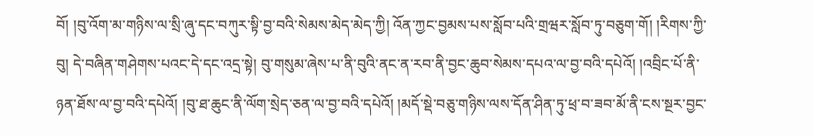བོ། །བུ་འོག་མ་གཉིས་ལ་སྲི་ཞུ་དང་བཀུར་སྟི་བྱ་བའི་སེམས་མེད་མེད་ཀྱི། འོན་ཀྱང་བྱམས་པས་སློབ་པའི་གྲཝར་སློབ་ཏུ་བཅུག་གོ། །རིགས་ཀྱི་བུ། དེ་བཞིན་གཤེགས་པའང་དེ་དང་འདྲ་སྟེ། བུ་གསུམ་ཞེས་པ་ནི་བུའི་ནང་ན་རབ་ནི་བྱང་ཆུབ་སེམས་དཔའ་ལ་བྱ་བའི་དཔེའོ། །འབྲིང་པོ་ནི་ཉན་ཐོས་ལ་བྱ་བའི་དཔེའོ། །བུ་ཐ་ཆུང་ནི་ལོག་སྲེད་ཅན་ལ་བྱ་བའི་དཔེའོ། །མདོ་སྡེ་བཅུ་གཉིས་ལས་དོན་ཤིན་ཏུ་ཕྲ་བ་ཟབ་མོ་ནི་ངས་སྔར་བྱང་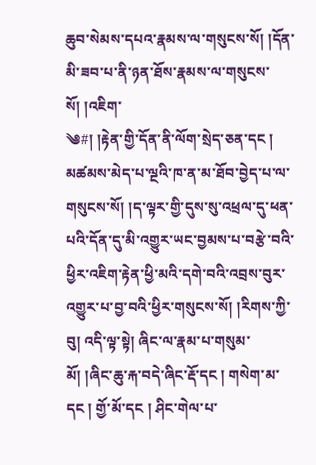ཆུབ་སེམས་དཔའ་རྣམས་ལ་གསུངས་སོ། །དོན་མི་ཟབ་པ་ནི་ཉན་ཐོས་རྣམས་ལ་གསུངས་སོ། །འཇིག་
༄#། །རྟེན་གྱི་དོན་ནི་ལོག་སྲེད་ཅན་དང ། མཚམས་མེད་པ་ལྔའི་ཁ་ན་མ་ཐོབ་བྱེད་པ་ལ་གསུངས་སོ། །ད་ལྟར་གྱི་དུས་སུ་འཕྲལ་དུ་ཕན་པའི་དོན་དུ་མི་འགྱུར་ཡང་བྱམས་པ་བརྩེ་བའི་ཕྱིར་འཇིག་རྟེན་ཕྱི་མའི་དགེ་བའི་འབྲས་བུར་འགྱུར་པ་བྱ་བའི་ཕྱིར་གསུངས་སོ། །རིགས་ཀྱི་བུ། འདི་ལྟ་སྟེ། ཞིང་ལ་རྣམ་པ་གསུམ་མོ། །ཞིང་ཆུ་རྐ་བདེ་ཞིང་རྡོ་དང ། གསེག་མ་དང ། གྱོ་མོ་དང ། ཤིང་གེལ་པ་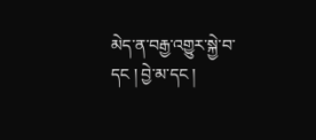མེད་ན་བརྒྱ་འགྱུར་སྐྱེ་བ་དང ། བྱེ་མ་དང །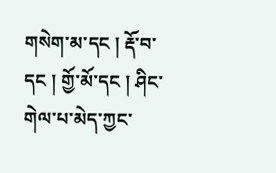གསེག་མ་དང ། རྡོ་བ་དང ། གྱོ་མོ་དང ། ཤིང་གེལ་པ་མེད་ཀྱང་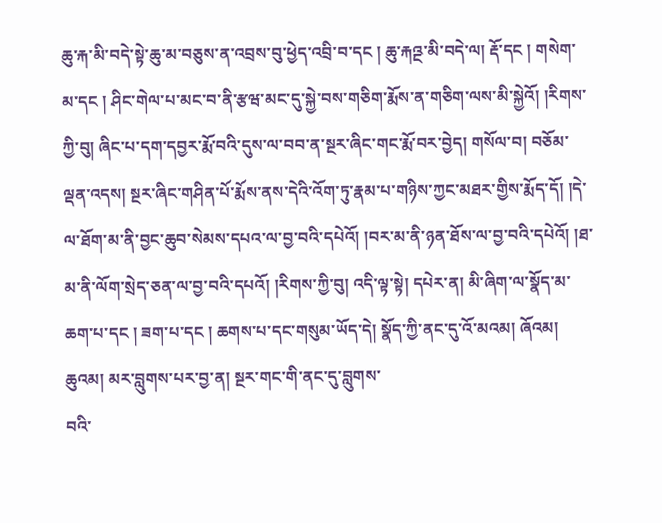ཆུ་རྐ་མི་བདེ་སྟེ་ཆུ་མ་བཅུས་ན་འབྲས་བུ་ཕྱེད་འབྲི་བ་དང ། ཆུ་རྐའྔ་མི་བདེ་ལ། རྡོ་དང ། གསེག་མ་དང ། ཤིང་གེལ་པ་མང་བ་ནི་རྩཝ་མང་དུ་སྐྱེ་བས་གཅིག་རྨོས་ན་གཅིག་ལས་མི་སྐྱེའོ། །རིགས་ཀྱི་བུ། ཞིང་པ་དག་དབྱར་རྨོ་བའི་དུས་ལ་བབ་ན་སྔར་ཞིང་གང་རྨོ་བར་བྱེད། གསོལ་བ། བཅོམ་ལྡན་འདས། སྔར་ཞིང་གཤིན་པོ་རྨོས་ནས་དེའི་འོག་ཏུ་རྣམ་པ་གཉིས་ཀྱང་མཐར་གྱིས་རྨོད་དོ། །དེ་ལ་ཐོག་མ་ནི་བྱང་ཆུབ་སེམས་དཔའ་ལ་བྱ་བའི་དཔེའོ། །བར་མ་ནི་ཉན་ཐོས་ལ་བྱ་བའི་དཔེའོ། །ཐ་མ་ནི་ལོག་སྲེད་ཅན་ལ་བྱ་བའི་དཔའོ། །རིགས་ཀྱི་བུ། འདི་ལྟ་སྟེ། དཔེར་ན། མི་ཞིག་ལ་སྣོད་མ་ཆག་པ་དང ། ཟག་པ་དང ། ཆགས་པ་དང་གསུམ་ཡོད་དེ། སྣོད་ཀྱི་ནང་དུ་འོ་མའམ། ཞོའམ། ཆུའམ། མར་བླུགས་པར་བྱ་ན། སྔར་གང་གི་ནང་དུ་བླུགས་
བའི་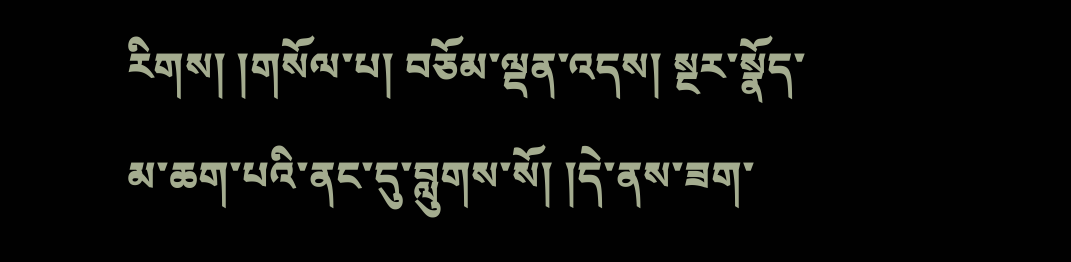རིགས། །གསོལ་པ། བཅོམ་ལྡན་འདས། སྔར་སྣོད་མ་ཆག་པའི་ནང་དུ་བླུགས་སོ། །དེ་ནས་ཟག་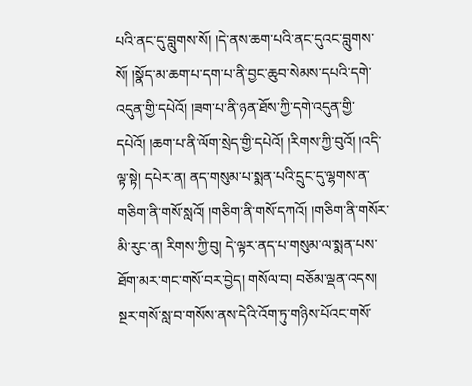པའི་ནང་དུ་བླུགས་སོ། །དེ་ནས་ཆག་པའི་ནང་དུའང་བླུགས་སོ། །སྣོད་མ་ཆག་པ་དག་པ་ནི་བྱང་ཆུབ་སེམས་དཔའི་དགེ་འདུན་གྱི་དཔེའོ། །ཟག་པ་ནི་ཉན་ཐོས་ཀྱི་དགེ་འདུན་གྱི་དཔེའོ། །ཆག་པ་ནི་ལོག་སྲེད་གྱི་དཔེའོ། །རིགས་ཀྱི་བུའོ། །འདི་ལྟ་སྟེ། དཔེར་ན། ནད་གསུམ་པ་སྨན་པའི་དྲུང་དུ་ལྷགས་ན་གཅིག་ནི་གསོ་སླའོ། །གཅིག་ནི་གསོ་དཀའོ། །གཅིག་ནི་གསོར་མི་རུང་ན། རིགས་ཀྱི་བུ། དེ་ལྟར་ནད་པ་གསུམ་ལ་སྨན་པས་ཐོག་མར་གང་གསོ་བར་བྱེད། གསོལ་བ། བཅོམ་ལྡན་འདས། སྔར་གསོ་སླ་བ་གསོས་ནས་དེའི་འོག་ཏུ་གཉིས་པོའང་གསོ་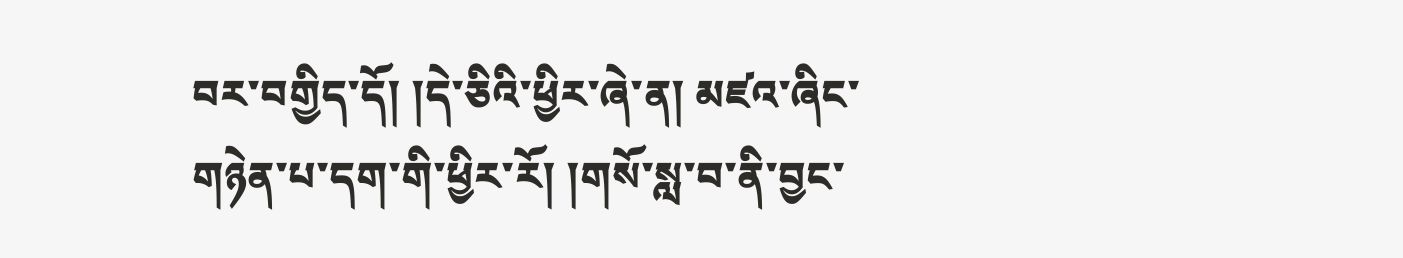བར་བགྱིད་དོ། །དེ་ཅིའི་ཕྱིར་ཞེ་ན། མཛའ་ཞིང་གཉེན་པ་དག་གི་ཕྱིར་རོ། །གསོ་སླ་བ་ནི་བྱང་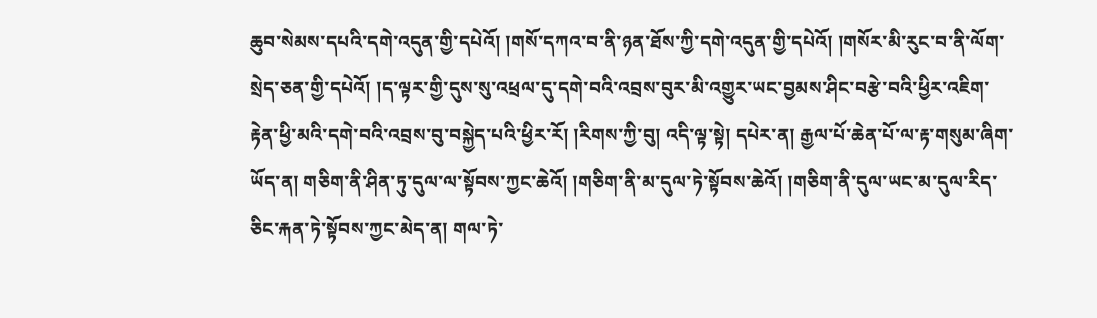ཆུབ་སེམས་དཔའི་དགེ་འདུན་གྱི་དཔེའོ། །གསོ་དཀའ་བ་ནི་ཉན་ཐོས་ཀྱི་དགེ་འདུན་གྱི་དཔེའོ། །གསོར་མི་རུང་བ་ནི་ལོག་སྲེད་ཅན་གྱི་དཔེའོ། །ད་ལྟར་གྱི་དུས་སུ་འཕྲལ་དུ་དགེ་བའི་འབྲས་བུར་མི་འགྱུར་ཡང་བྱམས་ཤིང་བརྩེ་བའི་ཕྱིར་འཇིག་རྟེན་ཕྱི་མའི་དགེ་བའི་འབྲས་བུ་བསྐྱེད་པའི་ཕྱིར་རོ། །རིགས་ཀྱི་བུ། འདི་ལྟ་སྟེ། དཔེར་ན། རྒྱལ་པོ་ཆེན་པོ་ལ་རྟ་གསུམ་ཞིག་ཡོད་ན། གཅིག་ནི་ཤིན་ཏུ་དུལ་ལ་སྟོབས་ཀྱང་ཆེའོ། །གཅིག་ནི་མ་དུལ་ཏེ་སྟོབས་ཆེའོ། །གཅིག་ནི་དུལ་ཡང་མ་དུལ་རིད་ཅིང་རྐན་ཏེ་སྟོབས་ཀྱང་མེད་ན། གལ་ཏེ་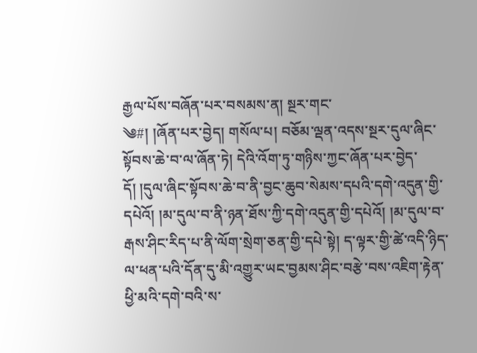རྒྱལ་པོས་བཞོན་པར་བསམས་ན། སྔར་གང་
༄#། །ཞོན་པར་བྱེད། གསོལ་པ། བཅོམ་ལྡན་འདས་སྔར་དུལ་ཞིང་སྟོབས་ཆེ་བ་ལ་ཞོན་ཏེ། དེའི་འོག་ཏུ་གཉིས་ཀྱང་ཞོན་པར་བྱེད་དོ། །དུལ་ཞིང་སྟོབས་ཆེ་བ་ནི་བྱང་ཆུབ་སེམས་དཔའི་དགེ་འདུན་གྱི་དཔེའོ། །མ་དུལ་བ་ནི་ཉན་ཐོས་ཀྱི་དགེ་འདུན་གྱི་དཔེའོ། །མ་དུལ་བ་རྒས་ཤིང་རིད་པ་ནི་ལོག་སྲེག་ཅན་གྱི་དཔེ་སྟེ། ད་ལྟར་གྱི་ཚེ་འདི་ཉིད་ལ་ཕན་པའི་དོན་དུ་མི་འགྱུར་ཡང་བྱམས་ཤིང་བརྩེ་བས་འཇིག་རྟེན་ཕྱི་མའི་དགེ་བའི་ས་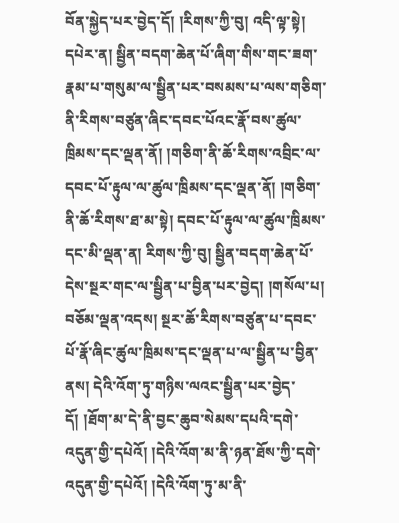བོན་སྐྱེད་པར་བྱེད་དོ། །རིགས་ཀྱི་བུ། འདི་ལྟ་སྟེ། དཔེར་ན། སྦྱིན་བདག་ཆེན་པོ་ཞིག་གིས་གང་ཟག་རྣམ་པ་གསུམ་ལ་སྦྱིན་པར་བསམས་པ་ལས་གཅིག་ནི་རིགས་བཙུན་ཞིང་དབང་པོའང་རྣོ་བས་ཚུལ་ཁྲིམས་དང་ལྡན་ནོ། །གཅིག་ནི་ཆོ་རིགས་འབྲིང་ལ་དབང་པོ་རྟུལ་ལ་ཚུལ་ཁྲིམས་དང་ལྡན་ནོ། །གཅིག་ནི་ཆོ་རིགས་ཐ་མ་སྟེ། དབང་པོ་རྟུལ་ལ་ཚུལ་ཁྲིམས་དང་མི་ལྡན་ན། རིགས་ཀྱི་བུ། སྦྱིན་བདག་ཆེན་པོ་དེས་སྔར་གང་ལ་སྦྱིན་པ་བྱིན་པར་བྱེད། །གསོལ་པ། བཅོམ་ལྡན་འདས། སྔར་ཆོ་རིགས་བཙུན་པ་དབང་པོ་རྣོ་ཞིང་ཚུལ་ཁྲིམས་དང་ལྡན་པ་ལ་སྦྱིན་པ་བྱིན་ནས། དེའི་འོག་ཏུ་གཉིས་ལའང་སྦྱིན་པར་བྱེད་དོ། །ཐོག་མ་དེ་ནི་བྱང་ཆུབ་སེམས་དཔའི་དགེ་འདུན་གྱི་དཔེའོ། །དེའི་འོག་མ་ནི་ཉན་ཐོས་ཀྱི་དགེ་འདུན་གྱི་དཔེའོ། །དེའི་འོག་ཏུ་མ་ནི་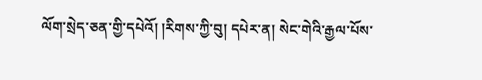ལོག་སྲེད་ཅན་གྱི་དཔེའོ། །རིགས་ཀྱི་བུ། དཔེར་ན། སེང་གེའི་རྒྱལ་པོས་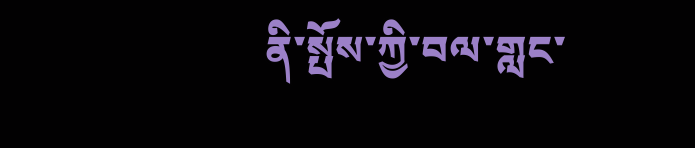ནི་སྤོས་ཀྱི་བལ་གླང་